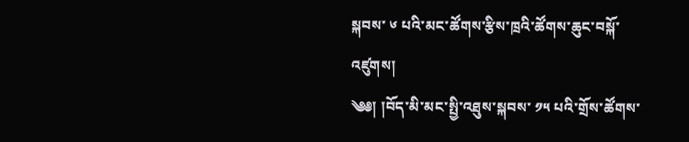སྐབས་ ༦ པའི་མང་ཚོགས་རྩིས་ཁྲའི་ཚོགས་ཆུང་བསྐོ་འཛུགས།
༄༅། །བོད་མི་མང་སྤྱི་འཐུས་སྐབས་ ༡༥ པའི་གྲོས་ཚོགས་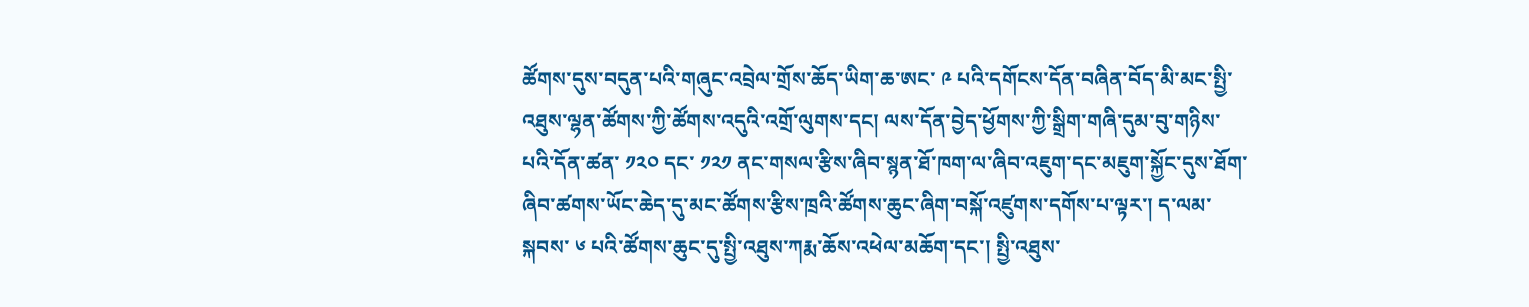ཚོགས་དུས་བདུན་པའི་གཞུང་འབྲེལ་གྲོས་ཆོད་ཡིག་ཆ་ཨང་ ༩ པའི་དགོངས་དོན་བཞིན་བོད་མི་མང་སྤྱི་འཐུས་ལྷན་ཚོགས་ཀྱི་ཚོགས་འདུའི་འགྲོ་ལུགས་དང། ལས་དོན་བྱེད་ཕྱོགས་ཀྱི་སྒྲིག་གཞི་དུམ་བུ་གཉིས་པའི་དོན་ཚན་ ༡༢༠ དང་ ༡༢༡ ནང་གསལ་རྩིས་ཞིབ་སྙན་ཐོ་ཁག་ལ་ཞིབ་འཇུག་དང་མཇུག་སྐྱོང་དུས་ཐོག་ཞིབ་ཚགས་ཡོང་ཆེད་དུ་མང་ཚོགས་རྩིས་ཁྲའི་ཚོགས་ཆུང་ཞིག་བསྐོ་འཛུགས་དགོས་པ་ལྟར་། ད་ལམ་སྐབས་ ༦ པའི་ཚོགས་ཆུང་དུ་སྤྱི་འཐུས་ཀརྨ་ཆོས་འཕེལ་མཆོག་དང་། སྤྱི་འཐུས་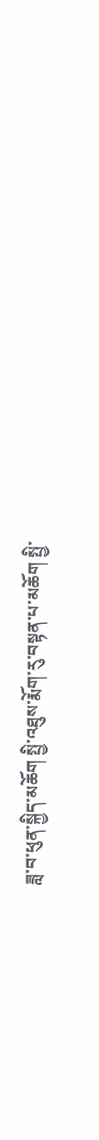ཟླ་བ་ཕུན་སྐྱིད་མཆོག སྤྱི་འཐུས་རྨོག་རུ་བསྟན་པ་མཆོག སྤྱི་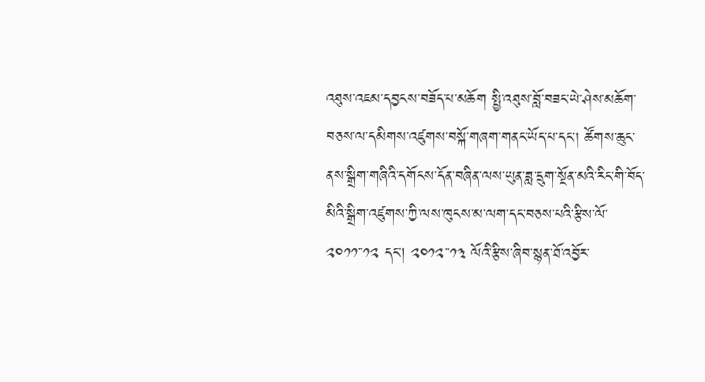འཐུས་འཇམ་དབྱངས་བཟོད་པ་མཆོག སྤྱི་འཐུས་བློ་བཟང་ཡེ་ཤེས་མཆོག་བཅས་ལ་དམིགས་འཛུགས་བསྐོ་གཞག་གནང་ཡོད་པ་དང་། ཚོགས་ཆུང་ནས་སྒྲིག་གཞིའི་དགོངས་དོན་བཞིན་ལས་ཡུན་ཟླ་དྲུག་སྔོན་མའི་རིང་གི་བོད་མིའི་སྒྲིག་འཛུགས་ཀྱི་ལས་ཁུངས་མ་ལག་དང་བཅས་པའི་རྩིས་ལོ་ ༢༠༡༡་་༡༢ དང། ༢༠༡༢་་༡༣ ལོའི་རྩིས་ཞིབ་སྙན་ཐོ་འབྱོར་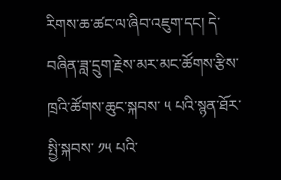རིགས་ཆ་ཚང་ལ་ཞིབ་འཇུག་དང། དེ་བཞིན་ཟླ་དྲུག་རྗེས་མར་མང་ཚོགས་རྩིས་ཁྲའི་ཚོགས་ཆུང་སྐབས་ ༥ པའི་སྙན་ཐོར་སྤྱི་སྐབས་ ༡༥ པའི་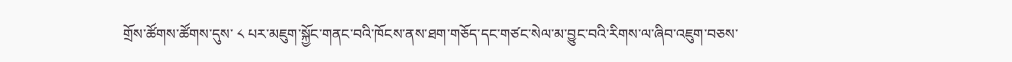གྲོས་ཚོགས་ཚོགས་དུས་ ༨ པར་མཇུག་སྐྱོང་གནང་བའི་ཁོངས་ནས་ཐག་གཅོད་དང་གཙང་སེལ་མ་བྱུང་བའི་རིགས་ལ་ཞིབ་འཇུག་བཅས་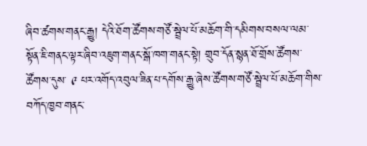ཞིབ་ཚགས་གནང་རྒྱུ། དེའི་ཐོག་ཚོགས་གཙོ་སྦྲེལ་པོ་མཆོག་གི་དམིགས་བསལ་ལམ་སྟོན་ཇི་གནང་ལྟར་ཞིབ་འཇུག་གནང་སྒོ་ཁག་གནང་སྟེ། གྲུབ་དོན་སྙན་ཐོ་གྲོས་ཚོགས་ཚོགས་དུས་ ༩ པར་འགོད་འབུལ་ཟིན་པ་དགོས་རྒྱུ་ཞེས་ཚོགས་གཙོ་སྦྲེལ་པོ་མཆོག་གིས་བཀོད་ཁྱབ་གནང་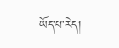ཡོད་པ་རེད།